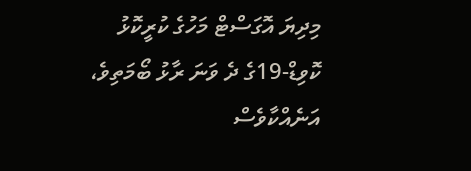މިދިޔަ އޮގަސްޓް މަހުގެ ކުރީކޮޅު ކޮވިޑް-19ގެ ދެ ވަނަ ރާޅު ބޯމަތިވެ، އަނެއްކާވެސް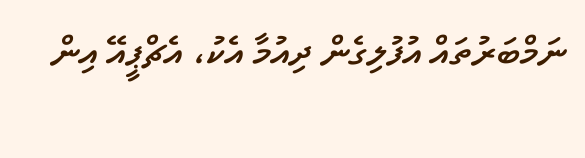ނަމްބަރުތައް އުފުލިގެން ދިއުމާ އެކު، އެޗްޕީއޭ އިން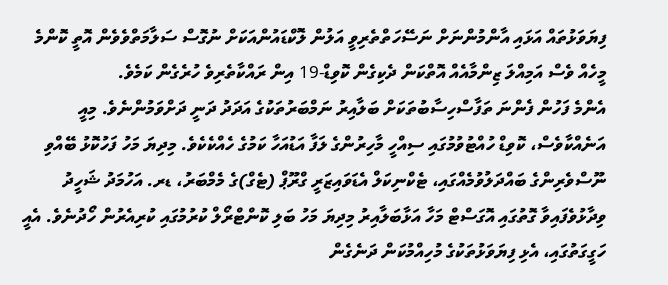ފިޔަވަޅުތައް އަޅައި އާންމުންނަށް ނަސޭހަތްތެރިވީ އަލުން ލޮކްޑައުންއަކަށް ނުގޮސް ސަލާމަތްވެވެން އޮތީ ކޮންމެ މީހެއް ވެސް އަމިއްލަ ޒިންމާއެއް އޮތްކަން ދެކިގެން ކޮވިޑް-19 އިން ރައްކާތެރިވެ ހުރެގެން ކަމެވެ.
އެންމެ ފަހުން ފެންނަ ތަފާސްހިސާބުތަކަށް ބަލާއިރު ނަމްބަރުތަކުގެ އަދަދު ދަނީ ދަށްވަމުންނެވެ. މިއީ އަނެއްކާވެސް، ކޮވިޑް ހުއްޓުވުމުގައި ސިއްހީ މާހިރުންގެ ލަފާ އަޑުއަހާ ކަމުގެ ހެއްކެކެވެ. މިދިޔަ މަހު ފަހުކޮޅު ބޭއްވި ނޫސްވެރިންގެ ބައްދަލުވުމެއްގައި، ޓެކްނިކަލް އެޑަވައިޒަރީ ގްރޫޕް (ޓެގް)ގެ މެމްބަރު، ޑރ. އަހުމަދު ޝަހީދު ވިދާޅުވެފައިވާ ގޮތުގައި އޮގަސްޓް މަހާ އަޅާބަލާއިރު މިދިޔަ މަހު ބަލި ކޮންޓްރޯލް ކުރުމުގައި ކުރިއެރުން ހޯދުނެވެ. އެއީ ހަގީގަތުގައި، އެޅި ފިޔަވަޅުތަކުގެ މުހިއްމުކަން ދަނެގެން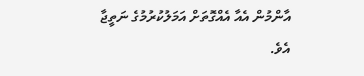އާންމުން އެއާ އެއްގޮތަށް އަމަލުކުރުމުގެ ނަތީޖާ އެވެ.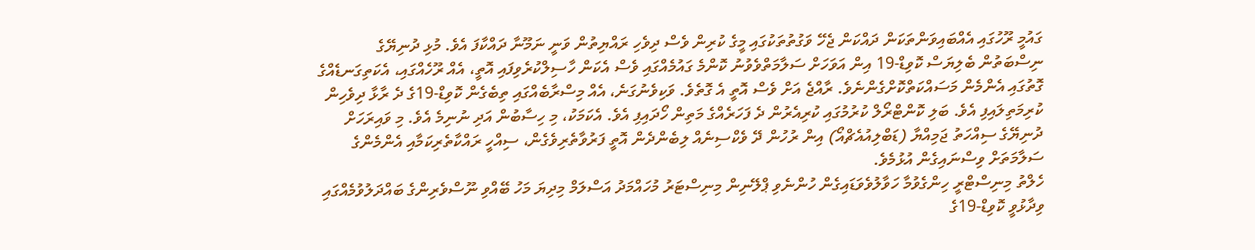ގައުމީ ރޫހުގައި އެއްބައިވަންތަކަން ދައްކަން ޖެހޭ ވަގުތުތަކުގައި މީގެ ކުރިން ވެސް ދިވެހި ރައްޔިތުން ވަނީ ނަމޫނާ ދައްކާފަ އެވެ. މުޅި ދުނިޔޭގެ ނިސްބަތުން ބެލިޔަސް ކޮވިޑް-19 އިން އަވަހަށް ސަލާމަތްވެވުނު ކޮންމެ ގައުމެއްގައި ވެސް އެކަން ހާސިލްކުރެވިފައި އޮތީ، އެއް ރޫހެއްގައި، އެކަތިގަނޑެއްގެ ގޮތުގައި އެންމެން މަސައްކަތްކޮށްގެންނެވެ. ރާއްޖެ އަށް ވެސް އޮތީ އެ ގޮތެވެ. ވަކިވެނުގަނެ، އެއް މިސްރާބެއްގައި ތިބެގެން ކޮވިޑް-19ގެ ދެ ރާޅާ ދިވެހިން ކުރިމަތިލައިފި އެވެ. ބަލި ކޮންޓްރޯލް ކުރުމުގައި ކުރިއެރުން ދެ ފަހަރެއްގެ މަތިން ހޯދައިފި އެވެ. އެކަމަކު، މި ހިސާބުން އަދި ނުނިމެ އެވެ. މި ވައިރަހަށް ދުނިޔޭގެ ސިއްހަތު ޖަމިއްޔާ (ޑަބްލިއުއެޗްއޯ) އިން ރުހުން ދޭ ވެކްސިނެއް ލިބެންދެން އޮތީ ފަރުވާތެރިވެގެން، ސިއްހީ ރައްކާތެރިކަމާއި އެންމެންގެ ސަލާމަތަށް ވިސްނައިގެން އުޅުމެވެ.
ހެލްތު މިނިސްޓްރީ ހިންގެވުމާ ހަވާލުވެވަޑައިގެން ހުންނެވި ޕްލޭނިން މިނިސްޓަރު މުހައްމަދު އަސްލަމް މިދިޔަ މަހު ބޭއްވި ނޫސްވެރިންގެ ބައްދަލުވުމެއްގައި ވިދާޅުވީ ކޮވިޑް-19ގެ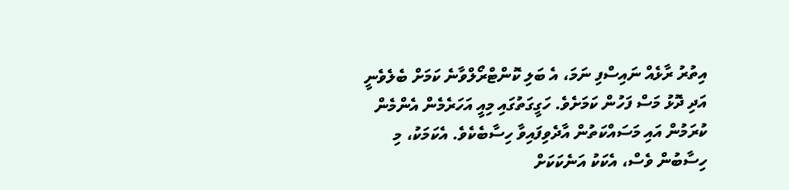އިތުރު ރާޅެއް ނައިސްފި ނަމަ، އެ ބަލި ކޮންޓްރޯލްވާނެ ކަމަށް ބެލެވެނީ އަދި ދޮޅު މަސް ފަހުން ކަމަށެވެ. ހަގީގަތުގައި މިއީ އަހަރެމެން އެންމެން ކުރަމުން އައި މަސައްކަތުން އާދެވިފައިވާ ހިސާބެކެވެ. އެކަމަކު، މި ހިސާބުން ވެސް، އެކަކު އަނެކަކަށް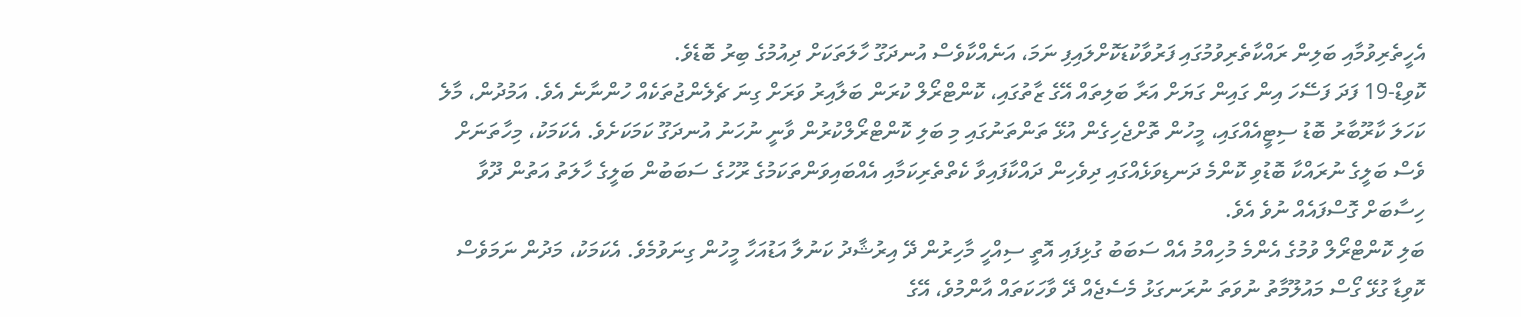އެހީތެރިވުމާއި ބަލިން ރައްކާތެރިވުމުގައި ފަރުވާކުޑަކޮށްލައިފި ނަމަ، އަނެއްކާވެސް އުނދަގޫ ހާލަތަކަށް ދިއުމުގެ ބިރު ބޮޑެވެ.
ކޮވިޑް-19 ފަދަ ފަސޭހަ އިން ގައިން ގަޔަށް އަރާ ބަލިތައް އޭގެ ޒާތުގައި، ކޮންޓްރޯލް ކުރަން ބަލާއިރު ވަރަށް ގިނަ ޗެލެންޖުތަކެއް ހުންނާނެ އެވެ. އަމުދުން، މާލެ ކަހަލަ ކާރޫބާރު ބޮޑު ސިޓީއެއްގައި، މީހުން ތޮށްޖެހިގެން އުޅޭ ތަންތަނުގައި މި ބަލި ކޮންޓްރޯލްކުރުން ވާނީ ނުހަނު އުނދަގޫ ކަމަކަށެވެ. އެކަމަކު، މިހާތަނަށް ވެސް ބަލީގެ ނުރައްކާ ބޮޑުވި ކޮންމެ ދަނޑިވަޅެއްގައި ދިވެހިން ދައްކާފައިވާ ކެތްތެރިކަމާއި އެއްބައިވަންތަކަމުގެ ރޫހުގެ ސަބަބުން ބަލީގެ ހާލަތު އަތުން ދޫވާ ހިސާބަށް ގޮސްފައެއް ނުވެ އެވެ.
ބަލި ކޮންޓްރޯލް ވުމުގެ އެންމެ މުހިއްމު އެއް ސަބަބު ގުޅިފައި އޮތީ ސިއްހީ މާހިރުން ދޭ އިރުޝާދު ކަނުލާ އަޑުއަހާ މީހުން ގިނަވުމެވެ. އެކަމަކު، މަދުން ނަމަވެސް ކޮވިޑާ ގުޅޭ ގޯސް މައުލޫމާތު ނުވަތަ ނުރަނގަޅު މެސެޖެއް ދޭ ވާހަކަތައް އާންމުވެ، އޭގެ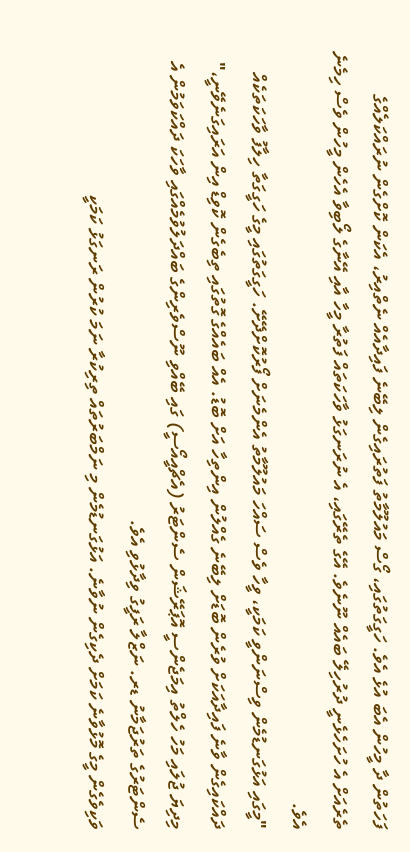ފަހަތުން ދާ މީހުން އެބަ އުޅެ އެވެ. ހަގީގަތުގައި، ގޯސް މައުލޫމާތު ފަތުރައިގެން ލިބޭނެ ފައިދާއެއް ނެތްއިރު، އެކަން ކޮށްގެން ނުރައްކަލެއްގެ ތެރެއަށް އެ ހުށަހެޅެނީ ދުރުހިލޭ ބައެއް ނޫނެވެ. އޭގެ ތެރޭގައި، އެ ނުރަނގަޅު ވާހަކަތައް ފަތުރާ މީހާ އާއި އޭނާގެ ލޯބިވާ އެހެން މީހުން ވެސް ހިމެނެ އެވެ.
"މީގައި އަޅުގަނޑުމެން ވިސްނަންވީ ކަމަކީ، ވީހާ ވެސް ސައްހަ މައުލޫމާތު އެންމެނަށް ފޯރުކޮށްދޭށޭ. ހަގީގަތުގައި މީގެ ހަގީގަތާ ހިލާފު ވާހަކަތަކެއް ދައްކައިގެން ވާނެ ފައިދާއަކަށް ވުރެން ބޮޑަށް ލިބޭނެ ގެއްލުން އިންތިހާ އަށް ބޮޑު. އެއް ބައެއްގެ ގޮތުގައި ތިބެގެން ކޮވިޑް އިން އަރައިގަނެވޭނީ،" މިދިޔަ ޖުލައި މަހު ހެލްތު އިމަޖެންސީ އޮޕަރޭޝަން ސެންޓަރު (އެޗްއީއޯސީ) ގައި ބޭއްވި ނޫސްވެރިންގެ ބައްދަލުވުމެއްގައި ވާހަކަ ދައްކަވަމުން އެ ސެންޓަރުގެ ތަރުޖަމާނު ޑރ. ނަޒްލާ ރަފީގު ވިދާޅުވި އެވެ.
ވަކިވެގެން މީގެ މޮޅުވާނެ ކަމަށް ދެކިގެން ނުވާނެ. އަޅުގަނޑުމެން މި ނަމްބަރުތައް ތިރިކުރާ ނަމަ ކުރުން ރަނގަޅު ކަމަކީ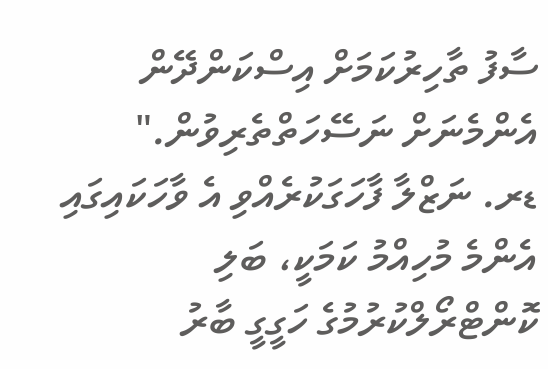ސާފު ތާހިރުކަމަށް އިސްކަންދޭން އެންމެނަށް ނަސޭހަތްތެރިވުން."
ޑރ. ނަޒްލާ ފާހަގަކުރެއްވި އެ ވާހަކައިގައި އެންމެ މުހިއްމު ކަމަކީ، ބަލި ކޮންޓްރޯލްކުރުމުގެ ހަގީގީ ބާރު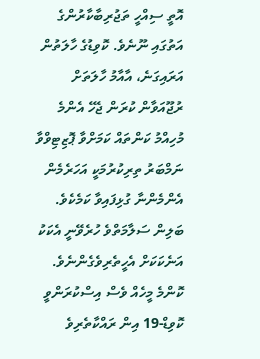އޮތީ ސިއްހީ ތަޖުރިބާކާރުންގެ އަތުގައި ނޫނެވެ. ކޮވިޑުގެ ހާލަތުން އަރައިގަނެ، އާއާމު ހާލަތަށް ރުޖޫއަވާން ކުރަން ޖެހޭ އެންމެ މުހިއްމު ކަންތައް ކަމަށްވާ ޕޮޒިޓިވްވާ ނަމްބަރު ތިރިކުރުމަކީ އަހަރެމެން އެންމެންނާ ގުޅިފައިވާ ކަމެކެވެ. ބަލިން ސަލާމަތްވެ ހުރެވޭނީ އެކަކު އަނެކަކަށް އެހީތެރިވެގެންނެވެ.
ކޮންމެ މީހެއް ވެސް އިސްކުރަންވީ ކޮވިޑް-19 އިން ރައްކާތެރިވެ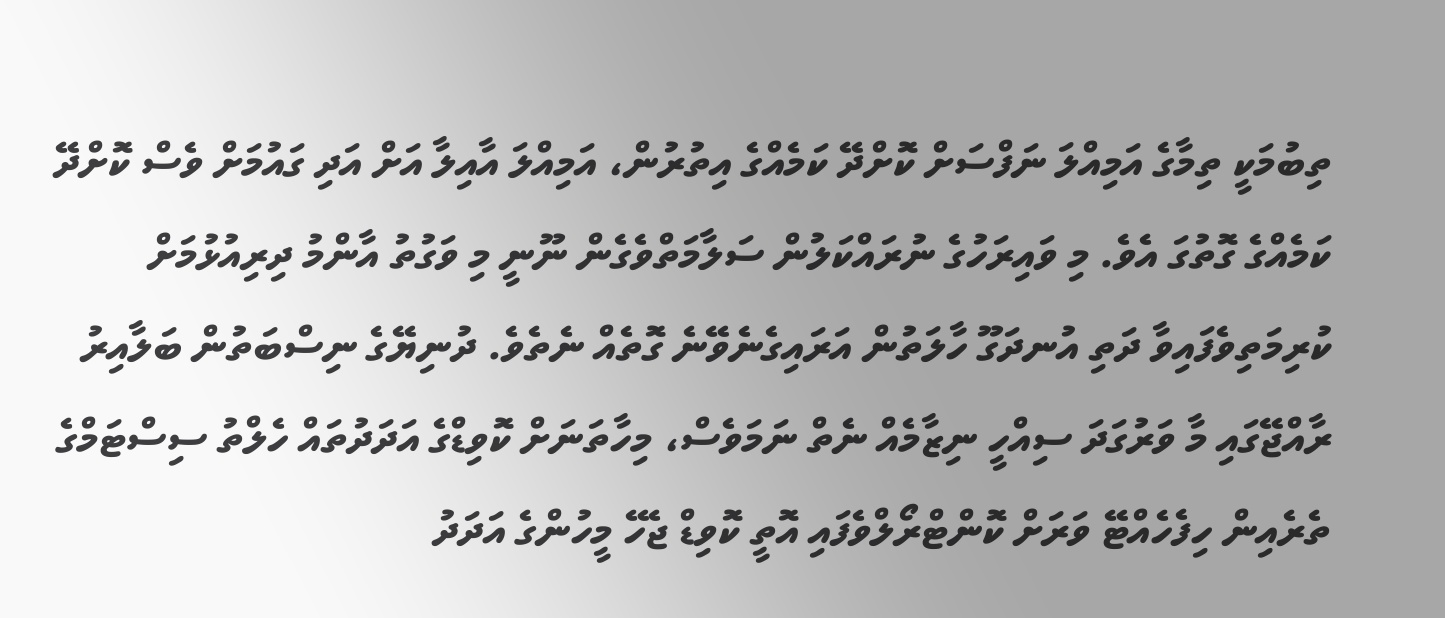ތިބުމަކީ ތިމާގެ އަމިއްލަ ނަފްސަށް ކޮށްދޭ ކަމެއްގެ އިތުރުން، އަމިއްލަ އާއިލާ އަށް އަދި ގައުމަށް ވެސް ކޮށްދޭ ކަމެއްގެ ގޮތުގަ އެވެ. މި ވައިރަހުގެ ނުރައްކަލުން ސަލާމަތްވެގެން ނޫނީ މި ވަގުތު އާންމު ދިރިއުޅުމަށް ކުރިމަތިވެފައިވާ ދަތި އުނދަގޫ ހާލަތުން އަރައިގެނެވޭނެ ގޮތެއް ނެތެވެ. ދުނިޔޭގެ ނިސްބަތުން ބަލާއިރު ރާއްޖޭގައި މާ ވަރުގަދަ ސިއްހީ ނިޒާމެއް ނެތް ނަމަވެސް، މިހާތަނަށް ކޮވިޑްގެ އަދަދުތައް ހެލްތު ސިސްޓަމްގެ ތެރެއިން ހިފެހެއްޓޭ ވަރަށް ކޮންޓްރޯލްވެފައި އޮތީ ކޮވިޑް ޖެހޭ މީހުންގެ އަދަދު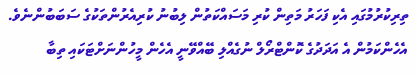ތިރިކުރުމުގައި އެކި ފަހަރު މަތިން ކުރި މަސައްކަތުން ލިބުނު ކުރިއެރުންތަކުގެ ސަބަބުންނެވެ. އެހެންކަމުން އެ އަދަދުގެ ކޮންޓްރޯލް ނުގެއްލި ބޭއްވޭނީ އެހެން މީހުންނަށްޓަކައި ތިބާ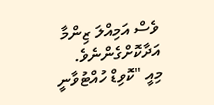ވެސް އަމިއްލަ ޒިންމާ އަދާކޮށްގެންނެވެ.
މިއީ "ކޮވިޑް ހުއްޓުވާނީ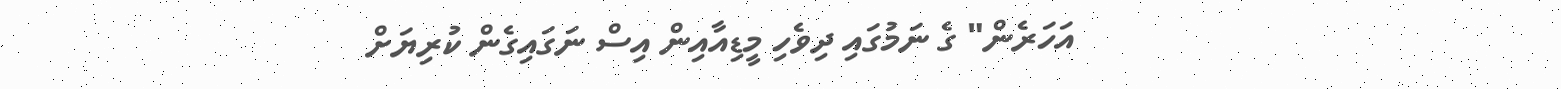އަހަރެން" ގެ ނަމުގައި ދިވެހި މީޑިއާއިން އިސް ނަގައިގެން ކުރިޔަށް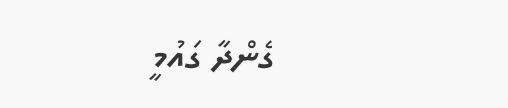ގެންދާ ގައުމީ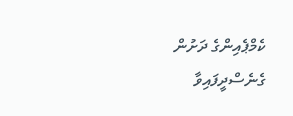ކެމްޕެއިންގެ ދަށުން ގެނެސްދީފައިވާ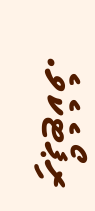ރިޕޯޓެކެވެ.